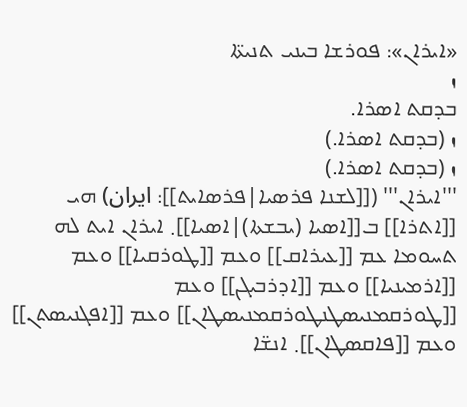«ܐܝܪܐܢ»: ܦܘܪܫܐ ܒܝܢܝ ܬܢܝܬ̈ܐ
ܙ
ܒܕܩܬ ܐܣܪܐ.
ܙ (ܒܕܩܬ ܐܣܪܐ.)
ܙ (ܒܕܩܬ ܐܣܪܐ.)
'''ܐܝܪܐܢ''' ([[ܠܫܢܐ ܦܪܣܝܐ|ܦܪܣܐܝܬ]]: ايران) ܗܝ [[ܐܬܪܐ]] ܒ[[ܐܣܝܐ (ܝܒܫܬܐ)|ܐܣܝܐ]]܂ ܐܝܪܐܢ ܐܝܬ ܠܗ ܬܚܘܡܐ ܥܡ [[ܥܝܪܐܩ]] ܘܥܡ [[ܛܘܪܩܝܐ]] ܘܥܡ [[ܐܪܡܝܢܝܐ]] ܘܥܡ [[ܐܕܪܒܝܓܢ]] ܘܥܡ [[ܛܘܪܩܡܢܝܣܛܢܛܘܪܩܡܢܝܣܛܐܢ]] ܘܥܡ [[ܐܦܓܢܝܣܬܢ]] ܘܥܡ [[ܦܐܩܣܛܐܢ]]܂ ܐܢܫ̈ܐ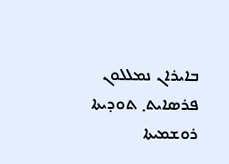ܒܐܝܪܐܢ ܢܡܠܠܘܢ ܦܪܣܐܝܬ܂ ܬܘܕܝܬܐ ܪܘܫܡܝܬܐ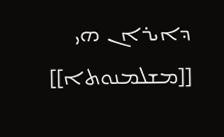ܕܐܝܪܐܢ ܗܝ [[ܡܫܠܡܢܘܬܐ]]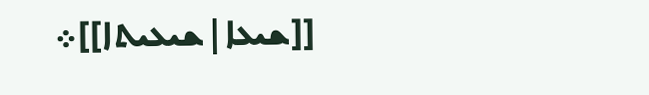[[ܫܝܥܐ|ܫܝܥܝܬܐ]]܀